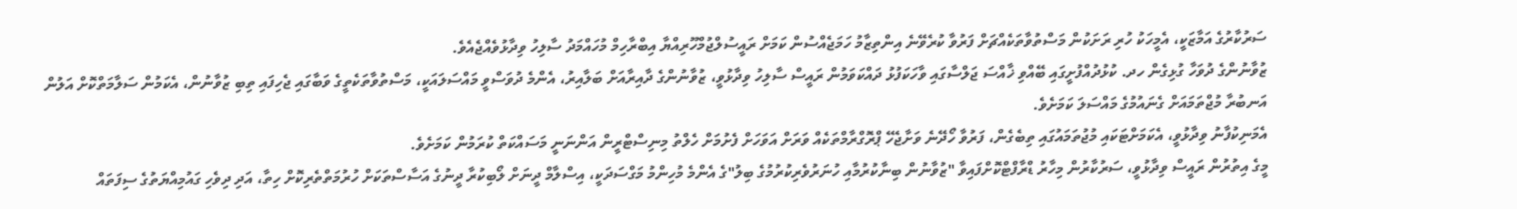ސަރުކާރުގެ އަމާޒަކީ، އެމީހަކު ހުރި ރަށަކުން މަސްތުވާތަކެއްޗަށް ފަރުވާ ކުރެވޭނެ އިންތިޒާމު ހަމަޖެއްސުން ކަމަށް ރައީސުލްޖުމްހޫރިއްޔާ އިބްރާހިމް މުހައްމަދު ސާލިހު ވިދާޅުވެއްޖެއެވެ.
ޒުވާނުންގެ ދުވަހާ ގުޅިގެން ހދ. ކުޅުދުއްފުށީގައި ބޭއްވި ޚާއްސަ ޖަލްސާގައި ވާހަކަފުޅު ދައްކަވަމުން ރައީސް ސާލިހު ވިދާޅުވީ، ޒުވާނުންގެ ދާއިރާއަށް ބަލާއިރު، އެންމެ ދުވަސްވީ މައްސަލައަކީ، މަސްތުވާތަކެތީގެ ވަބާގައި ޖެހިފައި ތިބި ޒުވާނުން، އެކަމުން ސަލާމަތްކޮށް އަލުން އަނބުރާ މުޖްތަމައަށް ގެނައުމުގެ މައްސަލަ ކަމަށެވެ.
އެމަނިކުފާނު ވިދާޅުވީ، އެކަމަށްޓަކައި މުޖުތަމައުގައި ތިބެގެން، ފަރުވާ ހޯދޭނެ ވަށާޖެހޭ ޕްރޮގްރާމްތަކެއް ވަރަށް އަވަހަށް ފެށުމަށް ހެލްތު މިނިސްޓްރީން އަންނަނީ މަސައްކަތް ކުރަމުން ކަމަށެވެ.
މީގެ އިތުރުން ރައީސް ވިދާޅުވީ، ސަރުކާރުން މިހާރު ޑްރާފްޓްކޮށްފައިވާ "ޒުވާނުން ބިނާކުރުމާއި ހުނަރުވެރިކުރުމުގެ ބިލު"ގެ އެންމެ މުހިންމު މަގްސަދަކީ، އިސްލާމް ދީނަށް ލޯބިކުރާ ދީނުގެ އަސާސްތަކަށް ހުރުމަތްތެރިކޮށް ހިތާ، އަދި ދިވެހި ގައުމިއްޔަތުގެ ސިފަތައް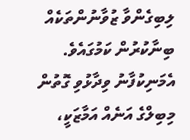ލިބިގެންވާ ޒުވާނުންތަކެއް ބިނާކުރުން ކަމުގައެވެ. އެމަނިކުފާނު ވިދާޅުވި ގޮތުން މިބިލްގެ އަނެއް އަމާޒަކީ،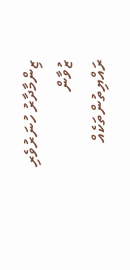ޒިންމާދާރު ހުނަރުވެރި ޒުވާން ރައްޔިތުންތަކެއް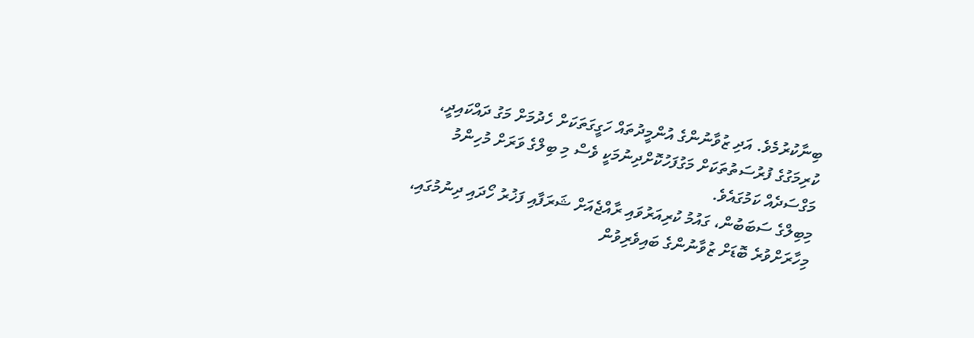ބިނާކުރުމެވެ. އަދި ޒުވާނުންގެ އުންމީދުތައް ހަގީގަތަކަށް ހެދުމަށް މަގު ދައްކައިދީ، ކުރިމަގުގެ ފުރުސަތުތަކަށް މަގުފަހުކޮށްދިނުމަކީ ވެސް މި ބިލްގެ ވަރަށް މުހިންމު މަގްސަދެއް ކަމުގައެވެ.
މިބިލްގެ ސަބަބުން، ގައުމު ކުރިއަރުވައި ރާއްޖެއަށް ޝަރަފާއި ފަޚުރު ހޯދައި ދިނުމުގައި، މިހާރަށްވުރެ ބޮޑަށް ޒުވާނުންގެ ބައިވެރިވުން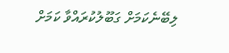ލިބޭނެކަމަށް ގަބޫލުކުރައްވާ ކަމަށް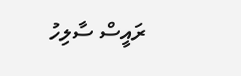ރައީސް ސާލިހު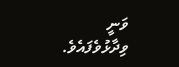ވަނީ ވިދާޅުވެފައެވެ.